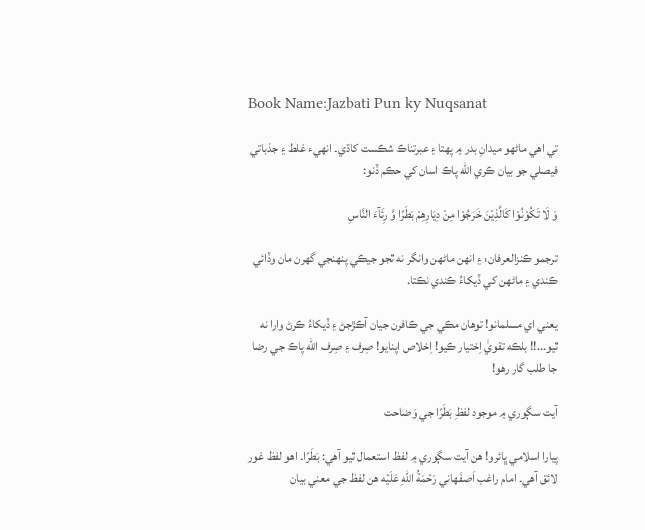Book Name:Jazbati Pun ky Nuqsanat

تي اهي ماڻهو ميدانِ بدر ۾ پهتا ۽ عبرتناڪ شڪست کاڌي۔ انهيء غلط ۽ جذباتي فيصلي جو بيان ڪري الله پاڪ اسان کي حڪم ڏنو:

وَ لَا تَكُوْنُوْا كَالَّذِیْنَ خَرَجُوْا مِنْ دِیَارِهِمْ بَطَرًا وَّ رِئَآءَ النَّاسِ

ترجمو ڪنزالعرفان: ۽ انهن ماڻهن وانگر نه ٿجو جيڪي پنهنجي گهرن مان وڏائي ڪندي ۽ ماڻهن کي ڏيکاءُ ڪندي نڪتا.

يعني اي مسلمانو! توهان مڪي جي ڪافرن جيان آڪڙجڻ ۽ ڏيکاءُ ڪرڻ وارا نه ٿيو...!! بلڪه تقويٰ اِختيار ڪيو! اِخلاص اپنايو! صِرف ۽ صِرف الله پاڪ جي رضا جا طلب گار رهو!

آيت سڳوري ۾ موجود لفظِ بَطَرًا جي وَضاحت

پيارا اسلامي ڀائرو! هن آيت سڳوري ۾ لفظ استعمال ٿيو آهي: بَطَرًا۔ اهو لفظ غور لائق آهي۔ امام راغب اَصفَهاني رَحۡمَةُ اللهِ عَلَيۡه هن لفظ جي معني بيان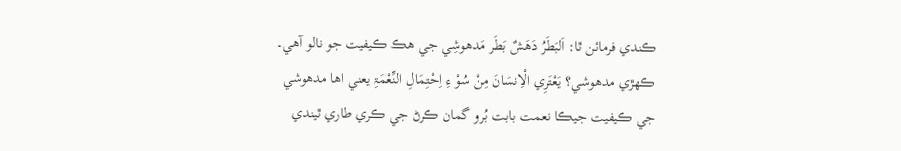ڪندي فرمائن ٿا: اَلبَطَرُ دَهَشٌ بَطَر مَدهوشِي جي هڪ ڪيفيت جو نالو آهي۔ ڪهڙي مدهوشي؟ يَعْتَرِي الْاِنسَانَ مِنْ سُوْ ءِ اِحْتِمَالِ النِّعْمَۃِ يعني اها مدهوشي جي ڪيفيت جيڪا نعمت بابت بُرو گمان ڪرڻ جي ڪري طاري ٿيندي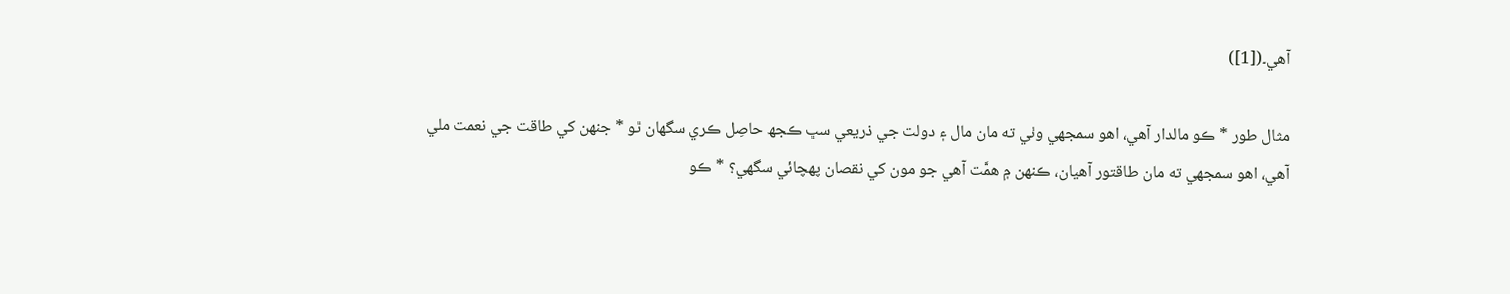آهي۔([1])

مثال طور * ڪو مالدار آهي، اهو سمجھي وٺي ته مان مال ۽ دولت جي ذريعي سڀ ڪجھ حاصِل ڪري سگھان ٿو * جنهن کي طاقت جي نعمت ملي آهي، اهو سمجھي ته مان طاقتور آهيان، ڪنهن ۾ همَّت آهي جو مون کي نقصان پهچائي سگھي؟ * ڪو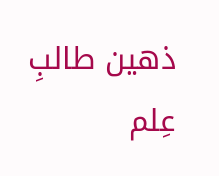ذهين طالبِ عِلم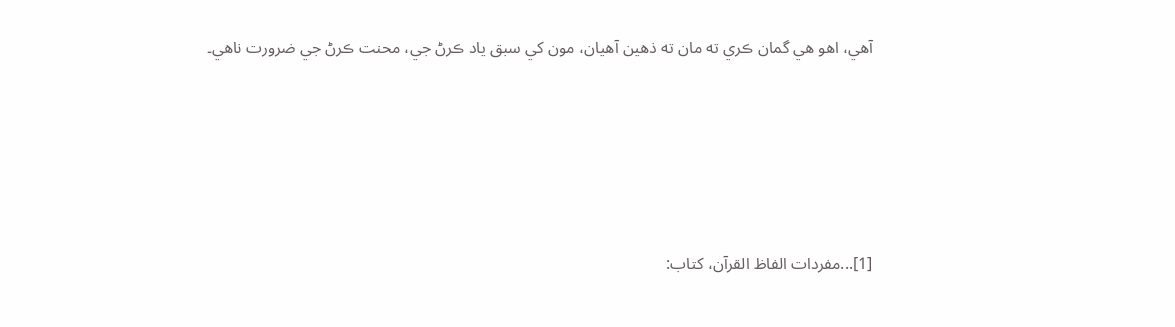آهي، اهو هي گمان ڪري ته مان ته ذهين آهيان، مون کي سبق ياد ڪرڻ جي، محنت ڪرڻ جي ضرورت ناهي۔








[1]...مفردات الفاظ القرآن، کتاب: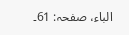الباء، صفحہ: 61۔